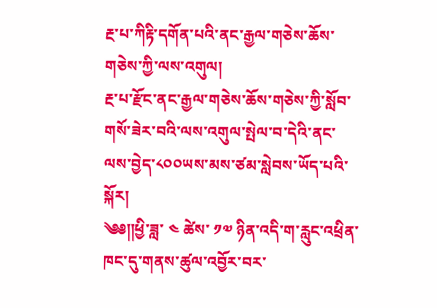རྔ་པ་ཀིརྟི་དགོན་པའི་ནང་རྒྱལ་གཅེས་ཆོས་གཅེས་ཀྱི་ལས་འགུལ།
རྔ་པ་རྫོང་ནང་རྒྱལ་གཅེས་ཆོས་གཅེས་ཀྱི་སློབ་གསོ་ཟེར་བའི་ལས་འགུལ་སྤེལ་བ་དེའི་ནང་ལས་བྱེད་༨༠༠ཡས་མས་ཙམ་སླེབས་ཡོད་པའི་སྐོར།
༄༅༎ཕྱི་ཟླ་ ༤ ཚེས་ ༡༧ ཉིན་འདི་ག་རླུང་འཕྲིན་ཁང་དུ་གནས་ཚུལ་འབྱོར་བར་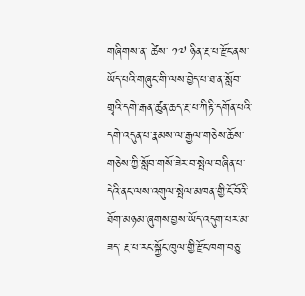གཞིགས་ན་ ཚེས་ ༡༧ ཉིན་རྔ་པ་རྫོང་ནས་ཡོད་པའི་གཞུང་གི་ལས་བྱེད་པ་ཐ་ན་སློབ་གྲྭའི་དགེ་རྒན་ཚུན་ཆད་རྔ་པ་ཀིརྟི་དགོན་པའི་དགེ་འདུན་པ་རྣམས་ལ་རྒྱལ་གཅེས་ཆོས་གཅེས་ཀྱི་སློབ་གསོ་ཟེར་བ་སྤེལ་བཞིན་པ་དེའི་ནང་ལས་འགུལ་སྤེལ་མཁན་གྱི་ངོ་བོའི་ཐོག་མཉམ་ཞུགས་བྱས་ཡོད་འདུག་པར་མ་ཟད་ རྔ་པ་རང་སྐྱོང་ཁུལ་གྱི་རྫོང་ཁག་བཅུ་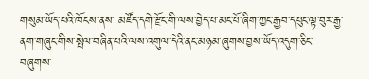གསུམ་ཡོད་པའི་ཁོངས་ནས་ མཛོད་དགེ་རྫོང་གི་ལས་བྱེད་པ་མང་པོ་ཞིག་ཀྱང་རྒྱབ་དཔུང་ལྟ་བུར་རྒྱ་ནག་གཞུང་གིས་སྤེལ་བཞིན་པའི་ལས་འགུལ་དེའི་ནང་མཉམ་ཞུགས་བྱས་ཡོད་འདུག་ཅིང་ བཞུགས་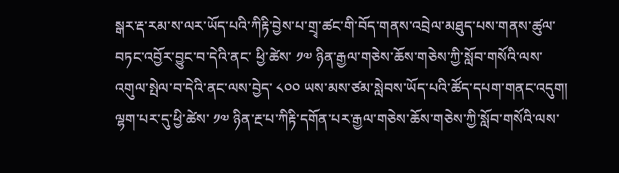སྒར་རྡ་རམ་ས་ལར་ཡོད་པའི་ཀིརྟི་བྱེས་པ་གྲྭ་ཚང་གི་བོད་གནས་འབྲེལ་མཐུད་པས་གནས་ཚུལ་བཏང་འབྱོར་བྱུང་བ་དེའི་ནང་ ཕྱི་ཚེས་ ༡༧ ཉིན་རྒྱལ་གཅེས་ཆོས་གཅེས་ཀྱི་སློབ་གསོའི་ལས་འགུལ་སྤེལ་བ་དེའི་ནང་ལས་བྱེད་ ༨༠༠ ཡས་མས་ཙམ་སླེབས་ཡོད་པའི་ཚོད་དཔག་གནང་འདུག།
ལྷག་པར་དུ་ཕྱི་ཚེས་ ༡༧ ཉིན་རྔ་པ་ཀིརྟི་དགོན་པར་རྒྱལ་གཅེས་ཆོས་གཅེས་ཀྱི་སློབ་གསོའི་ལས་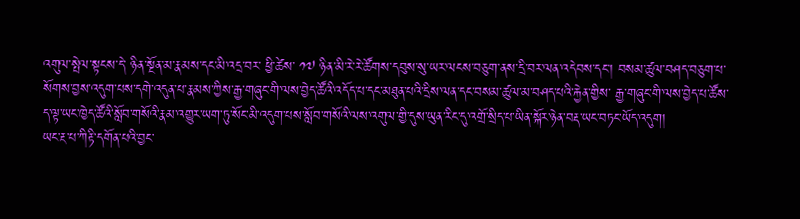འགུལ་སྤེལ་སྟངས་དེ་ ཉིན་སྔོན་མ་རྣམས་དང་མི་འདྲ་བར་ ཕྱི་ཚེས་ ༡༧ ཉིན་མི་རེ་རེ་ཚོགས་དབུས་སུ་ཡར་ལངས་བཅུག་ནས་དྲི་བར་ལན་འདེབས་དང་། བསམ་ཚུལ་བཤད་བཅུག་པ་སོགས་བྱས་འདུག་པས་དགེ་འདུན་པ་རྣམས་ཀྱིས་རྒྱ་གཞུང་གི་ལས་བྱེད་ཚོའི་འདོད་པ་དང་མཐུན་པའི་དྲིས་ལན་དང་བསམ་ཚུལ་མ་བཤད་པའི་རྐྱེན་གྱིས་ རྒྱ་གཞུང་གི་ལས་བྱེད་པ་ཚོས་ ད་ལྟ་ཡང་ཁྱེད་ཚོའི་སློབ་གསོའི་རྣམ་འགྱུར་ཡག་ཏུ་སོང་མི་འདུག་པས་སློབ་གསོའི་ལས་འགུལ་གྱི་དུས་ཡུན་རིང་དུ་འགྲོ་སྲིད་པ་ཡིན་སྐོར་ཉེན་བརྡ་ཡང་བཏང་ཡོད་འདུག།
ཡང་རྔ་པ་ཀིརྟི་དགོན་པའི་བྱང་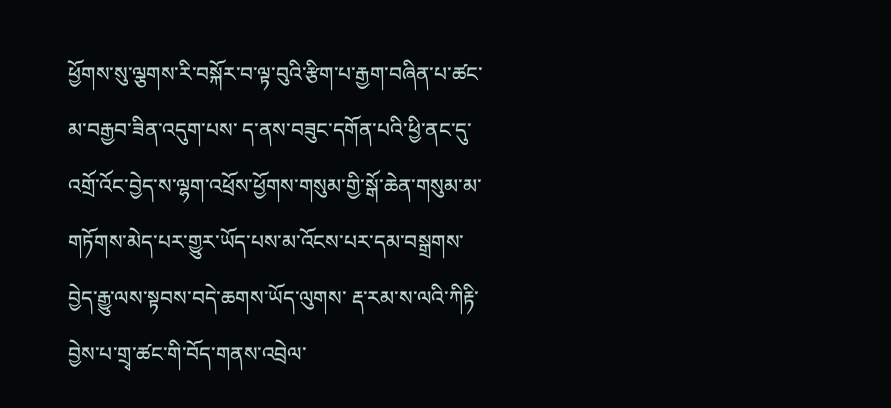ཕྱོགས་སུ་ལྕགས་རི་བསྐོར་བ་ལྟ་བུའི་རྩིག་པ་རྒྱག་བཞིན་པ་ཚང་མ་བརྒྱབ་ཟིན་འདུག་པས་ ད་ནས་བཟུང་དགོན་པའི་ཕྱི་ནང་དུ་འགྲོ་འོང་བྱེད་ས་ལྷག་འཕྲོས་ཕྱོགས་གསུམ་གྱི་སྒོ་ཆེན་གསུམ་མ་གཏོགས་མེད་པར་གྱུར་ཡོད་པས་མ་འོངས་པར་དམ་བསྒྲགས་བྱེད་རྒྱུ་ལས་སྟབས་བདེ་ཆགས་ཡོད་ལུགས་ རྡ་རམ་ས་ལའི་ཀིརྟི་བྱེས་པ་གྲྭ་ཚང་གི་བོད་གནས་འབྲེལ་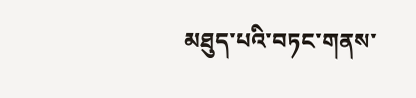མཐུད་པའི་བཏང་གནས་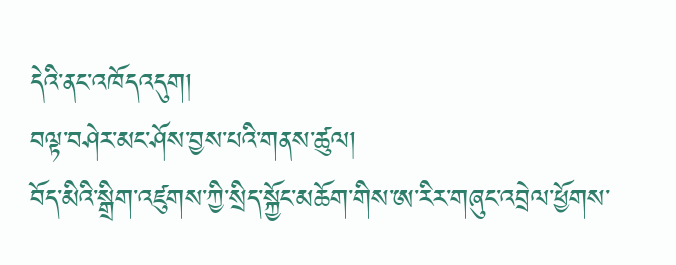དེའི་ནང་འཁོདའདུག།
བལྟ་བཤེར་མང་ཤོས་བྱས་པའི་གནས་ཚུལ།
བོད་མིའི་སྒྲིག་འཛུགས་ཀྱི་སྲིད་སྐྱོང་མཆོག་གིས་ཨ་རིར་གཞུང་འབྲེལ་ཕྱོགས་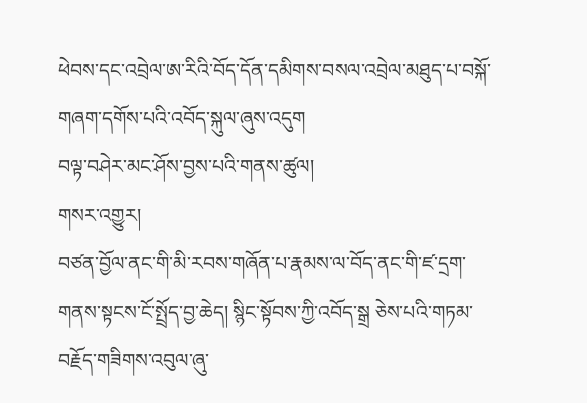ཕེབས་དང་འབྲེལ་ཨ་རིའི་བོད་དོན་དམིགས་བསལ་འབྲེལ་མཐུད་པ་བསྐོ་གཞག་དགོས་པའི་འབོད་སྐུལ་ཞུས་འདུག
བལྟ་བཤེར་མང་ཤོས་བྱས་པའི་གནས་ཚུལ།
གསར་འགྱུར།
བཙན་བྱོལ་ནང་གི་མི་རབས་གཞོན་པ་རྣམས་ལ་བོད་ནང་གི་ཛ་དྲག་གནས་སྟངས་ངོ་སྤྲོད་བྱ་ཆེད། སྙིང་སྟོབས་ཀྱི་འབོད་སྒྲ ཅེས་པའི་གཏམ་བརྗོད་གཟིགས་འབུལ་ཞུ་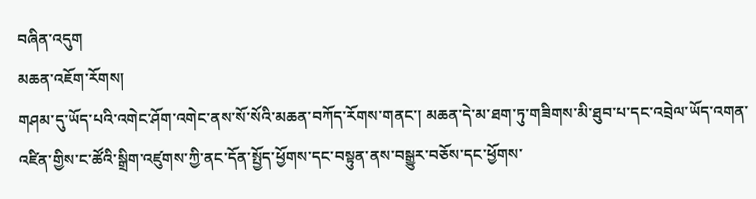བཞིན་འདུག
མཆན་འཇོག་རོགས།
གཤམ་དུ་ཡོད་པའི་འགེང་ཤོག་འགེང་ནས་སོ་སོའི་མཆན་བཀོད་རོགས་གནང་། མཆན་དེ་མ་ཐག་ཏུ་གཟིགས་མི་ཐུབ་པ་དང་འབྲེལ་ཡོད་འགན་འཛིན་གྱིས་ང་ཚོའི་སྒྲིག་འཛུགས་ཀྱི་ནང་དོན་སྤྱོད་ཕྱོགས་དང་བསྟུན་ནས་བསྒྱུར་བཅོས་དང་ཕྱོགས་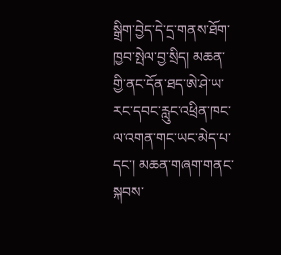སྒྲིག་བྱེད་དེ་དྲ་གནས་ཐོག་ཁྱབ་སྤེལ་བྱ་སྲིད། མཆན་གྱི་ནང་དོན་ཐད་ཨེ་ཤེ་ཡ་རང་དབང་རླུང་འཕྲིན་ཁང་ལ་འགན་གང་ཡང་མེད་པ་དང་། མཆན་གཞག་གནང་སྐབས་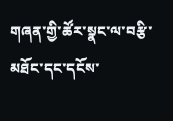གཞན་གྱི་ཚོར་སྣང་ལ་བརྩི་མཐོང་དང་དངོས་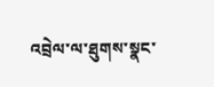འབྲེལ་ལ་ཐུགས་སྣང་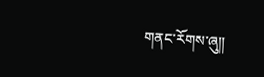གནང་རོགས་ཞུ༎